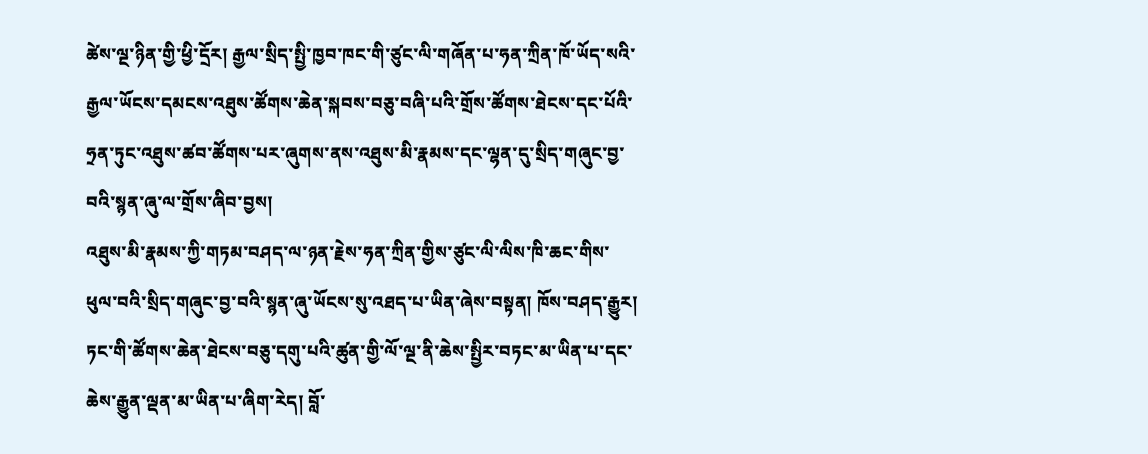ཚེས་ལྔ་ཉིན་གྱི་ཕྱི་དྲོར། རྒྱལ་སྲིད་སྤྱི་ཁྱབ་ཁང་གི་ཙུང་ལི་གཞོན་པ་ཧན་ཀྲིན་ཁོ་ཡོད་སའི་རྒྱལ་ཡོངས་དམངས་འཐུས་ཚོགས་ཆེན་སྐབས་བཅུ་བཞི་པའི་གྲོས་ཚོགས་ཐེངས་དང་པོའི་ཧྲན་ཏུང་འཐུས་ཚབ་ཚོགས་པར་ཞུགས་ནས་འཐུས་མི་རྣམས་དང་ལྷན་དུ་སྲིད་གཞུང་བྱ་བའི་སྙན་ཞུ་ལ་གྲོས་ཞིབ་བྱས།
འཐུས་མི་རྣམས་ཀྱི་གཏམ་བཤད་ལ་ཉན་རྗེས་ཧན་ཀྲིན་གྱིས་ཙུང་ལི་ལིས་ཁི་ཆང་གིས་ཕུལ་བའི་སྲིད་གཞུང་བྱ་བའི་སྙན་ཞུ་ཡོངས་སུ་འཐད་པ་ཡིན་ཞེས་བསྟན། ཁོས་བཤད་རྒྱུར། ཏང་གི་ཚོགས་ཆེན་ཐེངས་བཅུ་དགུ་པའི་ཚུན་གྱི་ལོ་ལྔ་ནི་ཆེས་སྤྱིར་བཏང་མ་ཡིན་པ་དང་ཆེས་རྒྱུན་ལྡན་མ་ཡིན་པ་ཞིག་རེད། བློ་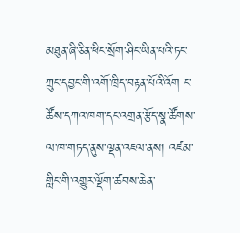མཐུན་ཞི་ཅིན་ཕིང་སྲོག་ཤིང་ཡིན་པའི་ཏང་ཀྲུང་དབྱང་གི་འགོ་ཁྲིད་བརྟན་པོའི་འོག ང་ཚོས་དཀའ་ཁག་དང་འགྲན་རྩོད་སྣ་ཚོགས་ལ་ཁ་གཏད་ནུས་ལྡན་འཇལ་ནས། འཛམ་གླིང་གི་འགྱུར་ལྡོག་ཚབས་ཆེན་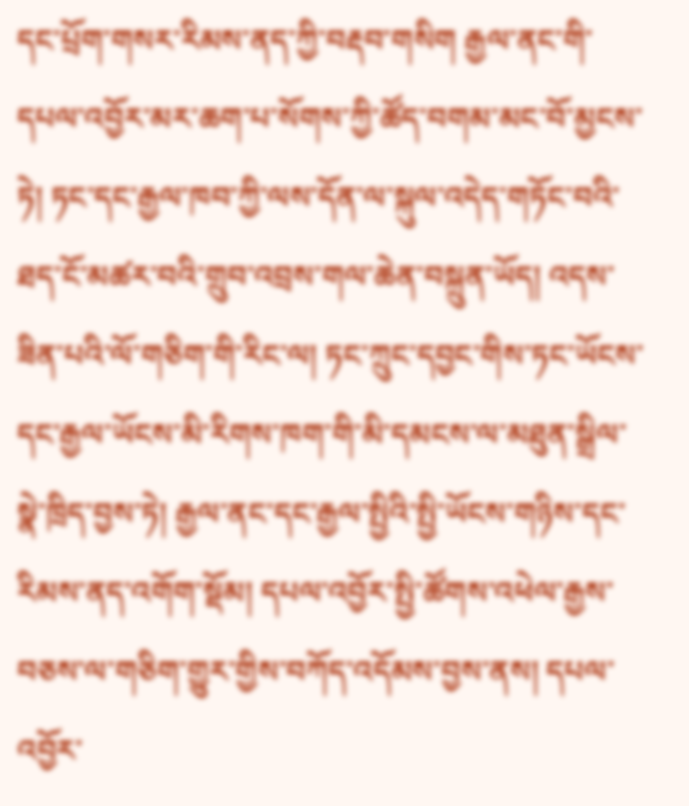དང་པྲོག་གསར་རིམས་ནད་ཀྱི་བརྡབ་གསིག རྒྱལ་ནང་གི་དཔལ་འབྱོར་མར་ཆག་པ་སོགས་ཀྱི་ཚོད་བགམ་མང་བོ་མྱངས་ཏེ། ཏང་དང་རྒྱལ་ཁབ་ཀྱི་ལས་དོན་ལ་སྐུལ་འདེད་གཏོང་བའི་ཐད་ངོ་མཚར་བའི་གྲུབ་འབྲས་གལ་ཆེན་བསྐྲུན་ཡོད། འདས་ཟིན་པའི་ལོ་གཅིག་གི་རིང་ལ། ཏང་ཀྲུང་དབྱང་གིས་ཏང་ཡོངས་དང་རྒྱལ་ཡོངས་མི་རིགས་ཁག་གི་མི་དམངས་ལ་མཐུན་སྒྲིལ་སྣེ་ཁྲིད་བྱས་ཏེ། རྒྱལ་ནང་དང་རྒྱལ་སྤྱིའི་སྤྱི་ཡོངས་གཉིས་དང་རིམས་ནད་འགོག་སྡོམ། དཔལ་འབྱོར་སྤྱི་ཚོགས་འཕེལ་རྒྱས་བཅས་ལ་གཅིག་གྱུར་གྱིས་བཀོད་འདོམས་བྱས་ནས། དཔལ་འབྱོར་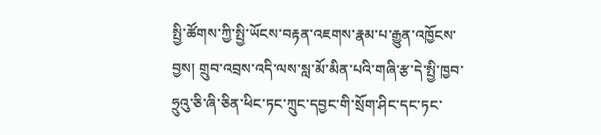སྤྱི་ཚོགས་ཀྱི་སྤྱི་ཡོངས་བརྟན་འཇགས་རྣམ་པ་རྒྱུན་འཁྱོངས་བྱས། གྲུབ་འབྲས་འདི་ལས་སླ་མོ་མིན་པའི་གཞི་རྩ་དེ་སྤྱི་ཁྱབ་ཧྲུའུ་ཅི་ཞི་ཅིན་ཕིང་ཏང་ཀྲུང་དབྱང་གི་སྲོག་ཤིང་དང་ཏང་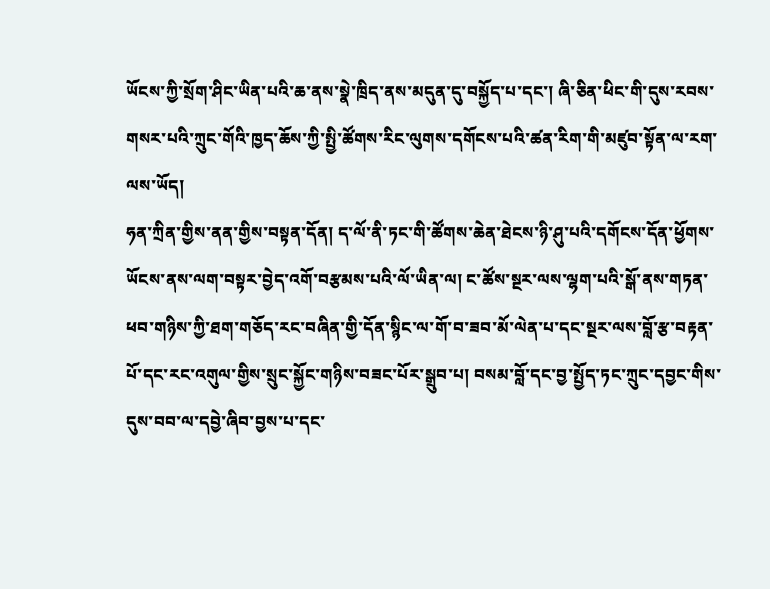ཡོངས་ཀྱི་སྲོག་ཤིང་ཡིན་པའི་ཆ་ནས་སྣེ་ཁྲིད་ནས་མདུན་དུ་བསྐྱོད་པ་དང་། ཞི་ཅིན་ཕིང་གི་དུས་རབས་གསར་པའི་ཀྲུང་གོའི་ཁྱད་ཆོས་ཀྱི་སྤྱི་ཚོགས་རིང་ལུགས་དགོངས་པའི་ཚན་རིག་གི་མཛུབ་སྟོན་ལ་རག་ལས་ཡོད།
ཧན་ཀྲིན་གྱིས་ནན་གྱིས་བསྟན་དོན། ད་ལོ་ནི་ཏང་གི་ཚོགས་ཆེན་ཐེངས་ཉི་ཤུ་པའི་དགོངས་དོན་ཕྱོགས་ཡོངས་ནས་ལག་བསྟར་བྱེད་འགོ་བརྩམས་པའི་ལོ་ཡིན་ལ། ང་ཚོས་སྔར་ལས་ལྷག་པའི་སྒོ་ནས་གཏན་ཕབ་གཉིས་ཀྱི་ཐག་གཅོད་རང་བཞིན་གྱི་དོན་སྙིང་ལ་གོ་བ་ཟབ་མོ་ལེན་པ་དང་སྔར་ལས་བློ་རྩ་བརྟན་པོ་དང་རང་འགུལ་གྱིས་སྲུང་སྐྱོང་གཉིས་བཟང་པོར་སྒྲུབ་པ། བསམ་བློ་དང་བྱ་སྤྱོད་ཏང་ཀྲུང་དབྱང་གིས་དུས་བབ་ལ་དབྱེ་ཞིབ་བྱས་པ་དང་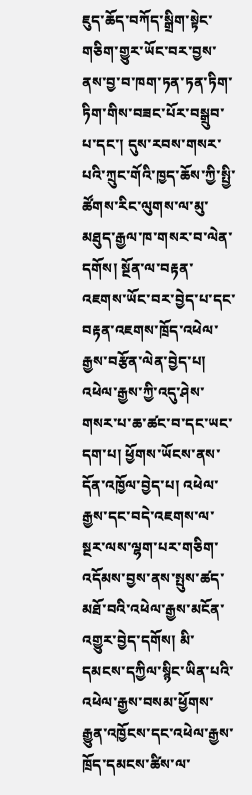ཇུད་ཆོད་བཀོད་སྒྲིག་སྟེང་གཅིག་གྱུར་ཡོང་བར་བྱས་ནས་བྱ་བ་ཁག་ཏན་ཏན་ཏིག་ཏིག་གིས་བཟང་པོར་བསྒྲུབ་པ་དང་། དུས་རབས་གསར་པའི་ཀྲུང་གོའི་ཁྱད་ཆོས་ཀྱི་སྤྱི་ཚོགས་རིང་ལུགས་ལ་མུ་མཐུད་རྒྱལ་ཁ་གསར་བ་ལེན་དགོས། སྔོན་ལ་བརྟན་འཇགས་ཡོང་བར་བྱེད་པ་དང་བརྟན་འཇགས་ཁྲོད་འཕེལ་རྒྱས་བརྩོན་ལེན་བྱེད་པ། འཕེལ་རྒྱས་ཀྱི་འདུ་ཤེས་གསར་པ་ཆ་ཚང་བ་དང་ཡང་དག་པ། ཕྱོགས་ཡོངས་ནས་དོན་འཁྱོལ་བྱེད་པ། འཕེལ་རྒྱས་དང་བདེ་འཇགས་ལ་སྔར་ལས་ལྷག་པར་གཅིག་འདོམས་བྱས་ནས་སྤུས་ཚད་མཐོ་བའི་འཕེལ་རྒྱས་མངོན་འགྱུར་བྱེད་དགོས། མི་དམངས་དཀྱིལ་སྙིང་ཡིན་པའི་འཕེལ་རྒྱས་བསམ་ཕྱོགས་རྒྱུན་འཁྱོངས་དང་འཕེལ་རྒྱས་ཁྲོད་དམངས་ཚིས་ལ་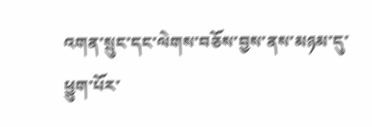འགན་སྲུང་དང་ལེགས་བཅོས་བྱས་ནས་མཉམ་དུ་ཕྱུག་པོར་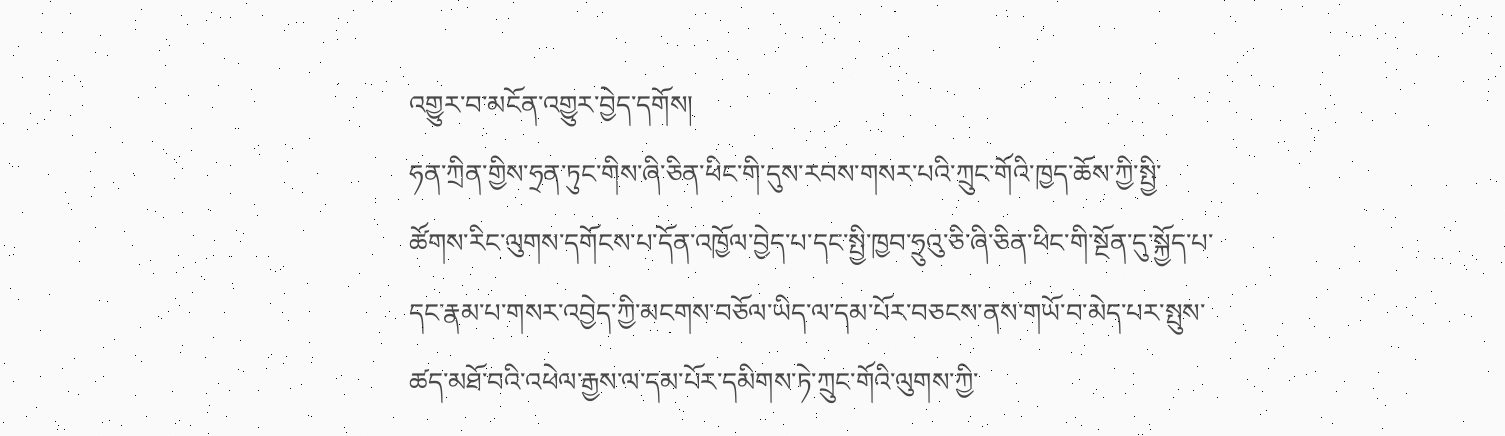འགྱུར་བ་མངོན་འགྱུར་བྱེད་དགོས།
ཧན་ཀྲིན་གྱིས་ཧྲན་ཏུང་གིས་ཞི་ཅིན་ཕིང་གི་དུས་རབས་གསར་པའི་ཀྲུང་གོའི་ཁྱད་ཆོས་ཀྱི་སྤྱི་ཚོགས་རིང་ལུགས་དགོངས་པ་དོན་འཁྱོལ་བྱེད་པ་དང་སྤྱི་ཁྱབ་ཧྲུའུ་ཅི་ཞི་ཅིན་ཕིང་གི་སྔོན་དུ་སྐྱོད་པ་དང་རྣམ་པ་གསར་འབྱེད་ཀྱི་མངགས་བཅོལ་ཡིད་ལ་དམ་པོར་བཅངས་ནས་གཡོ་བ་མེད་པར་སྤུས་ཚད་མཐོ་བའི་འཕེལ་རྒྱས་ལ་དམ་པོར་དམིགས་ཏེ་ཀྲུང་གོའི་ལུགས་ཀྱི་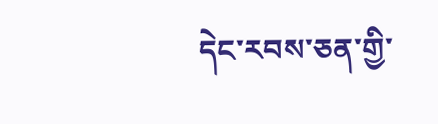དེང་རབས་ཅན་གྱི་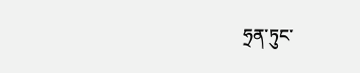ཧྲན་ཏུང་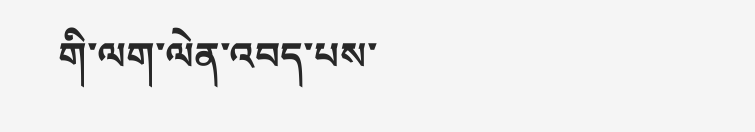གི་ལག་ལེན་འབད་པས་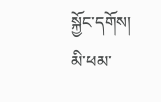སྐྱོང་དགོས།
མི་ཕམ་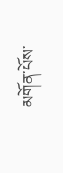མགོན་པོས་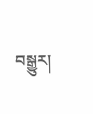བསྒྱུར།